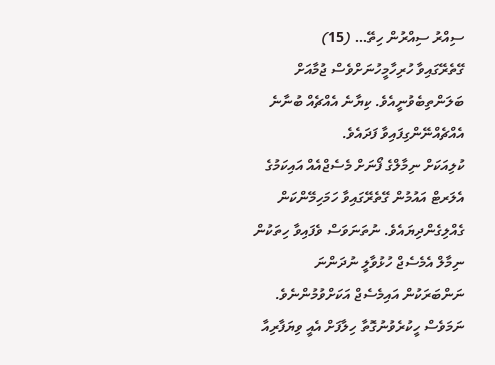ސިއްރު ސިއްރުން ހިތޭ… (15)
ގޭތެރޭގައިވާ ހުރިހާމީހުނަށްވެސް ޖުމާއަށް ބަލަންތިބެވުނީއެވެ. ކިޔާނެ އެއްޗެއް ބުނާނެ އެއްޗެއްނޭންގިފައިވާ ފަދައެވެ.
ކުލިއަކަށް ނިމާލްގެ ފޯނަށް މެސެޖްއެއް އައިކަމުގެ އެލަރޓް އައުމުން ގޭތެރޭގައިވާ ހަމަހިމޭންކަން ގެއްލިގެންދިޔައެވެ. ނުތަނަވަސް ވެފައިވާ ހިތަކުން ނިމާލް އެމެސެޖް ހުޅުވާލީ ނުދަންނަ ނަންބަރަކުން އައިމެސެޖް އަކަށްވުމުންނެވެ. ނަމަވެސް ހީކުރެވުނުގޮތާ ހިލާފަށް އެއީ ވިޔަފާރިއާ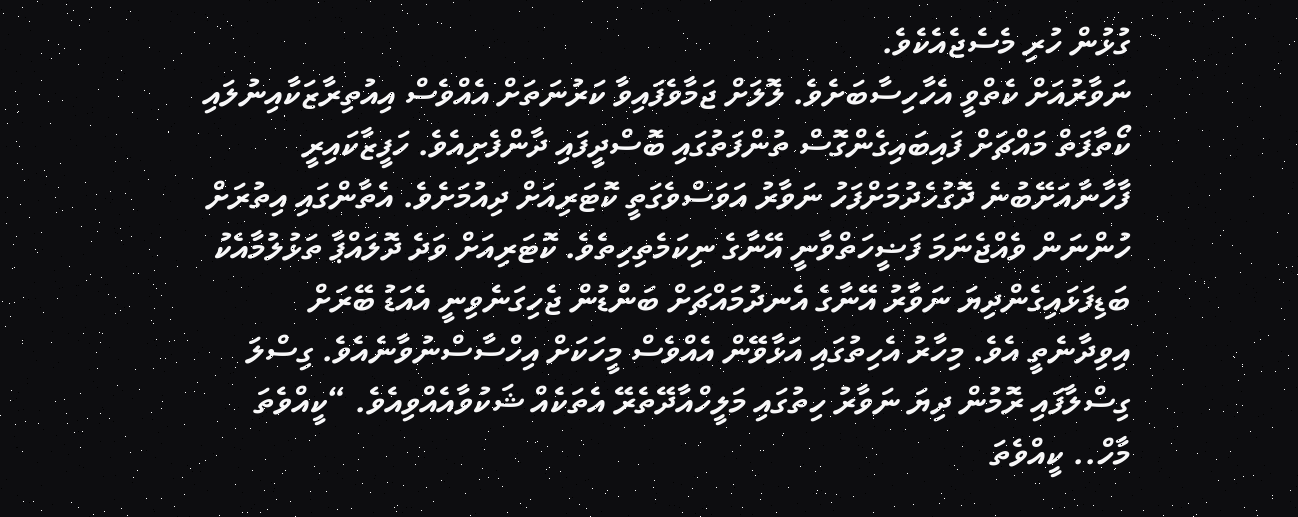ގުޅުން ހުރި މެސެޖެއެކެވެ.
ނަވާރުއަށް ކެތްވީ އެހާހިސާބަށެވެ. ލޮލަށް ޖަމާވެފައިވާ ކަރުނަތަށް އެއްވެސް އިއުތިރާޒަކާއިނުލައި ކޯތާފަތް މައްޗަށް ފައިބައިގެންގޮސް ތުންފަތުގައި ބޮސްދީފައި ދާންފެށިއެވެ. ހަފީޒާކައިރީ ފާހާނާއަށޭބުނެ ދޮގުހެދުމަށްފަހު ނަވާރު އަވަސްވެގަތީ ކޮޓަރިއަށް ދިއުމަށެވެ. އެތާންގައި އިތުރަށް ހުންނަން ވެއްޖެނަމަ ފަޟީހަތްވާނީ އޭނާގެ ނިކަމެތިހިތެވެ. ކޮޓަރިއަށް ވަދެ ދޮލައްޕާ ތަޅުލުމާއެކު ބަޑިފަޅައިގެންދިޔަ ނަވާރު އޭނާގެ އެނދުމައްޗަށް ބަންޑުން ޖެހިގަނެވިނީ އެއަޑު ބޭރަށް އިވިދާނެތީ އެވެ. މިހާރު އެހިތުގައި އަޅާވޭން އެއްވެސް މީހަކަށް އިހްސާސްނުވާނެއެވެ. ގިސްލަ ގިސްލާފައި ރޮމުން ދިޔަ ނަވާރު ހިތުގައި މަލީހްއާދޭތެރޭ އެތަކެއް ޝަކުވާއެއްވިއެވެ. “ކީއްވެތަ މާހް.. ކީއްވެތަ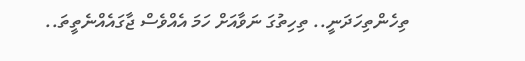ތިހެންތިހަދަނީ.. ތިހިތުގަ ނަވާއަށް ހަމަ އެއްވެސް ޖާގައެއްނެތީތަ..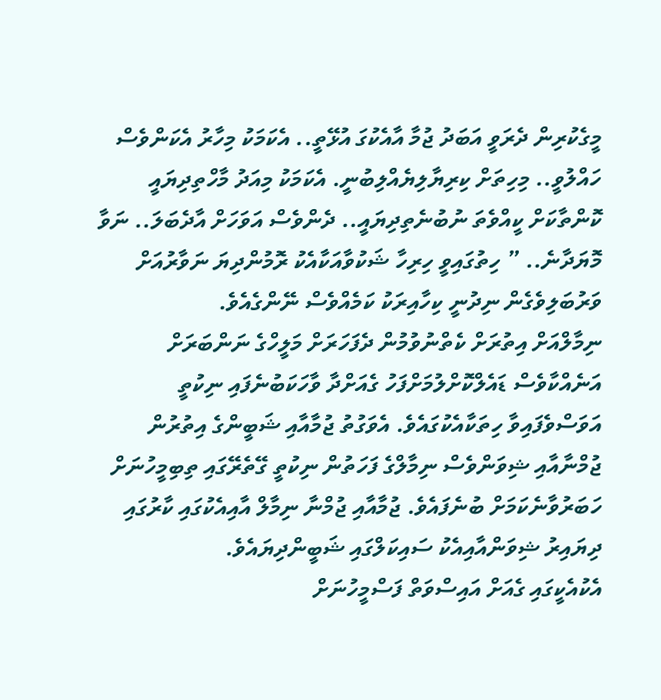މީގެކުރިން ދެރަވީ އަބަދު ޖުމާ އާއެކުގަ އުޅޭތީ.. އެކަމަކު މިހާރު އެކަންވެސް ހައްލުވީ.. މިހިތަށް ކިރިޔާލިޔެއްލިބުނީ. އެކަމަކު މިއަދު މާހްތިދިޔައީ ކޮންތާކަށް ކީއްވެތަ ނުބުނެތިދިޔައީ.. ދެންވެސް އަވަހަށް އާދެބަލަ.. ނަވާ މޮޔަދާނެ.. ” ހިތުގައިވީ ހިރިހާ ޝަކުވާއަކާއެކު ރޮމުންދިޔަ ނަވާރުއަށް ވަރުބަލިވެގެން ނިދުނީ ކިހާއިރަކު ކަމެއްވެސް ނޭންގެއެވެ.
ނިމާލްއަށް އިތުރަށް ކެތްނުވުމުން ދެފަހަރަށް މަލީހްގެ ނަންބަރަށް އަނެއްކާވެސް ޑައެލްކޮށްލުމަށްފަހު ގެއަށްދާ ވާހަކަބުނެފައި ނިކުތީ އަވަސްވެފައިވާ ހިތަކާއެކުގައެވެ. އެވަގުތު ޖުމާއާއި ޝަބީންގެ އިތުރުން ޖުމްނާއާއި ޝިވަންވެސް ނިމާލްގެ ފަހަތުން ނިކުތީ ގޭތެރޭގައި ތިބިމީހުނަށް ހަބަރުވާނެކަމަށް ބުނެފައެވެ. ޖުމާއާއި ޖުމްނާ ނިމާލް އާއިއެކުގައި ކާރުގައި ދިޔައިރު ޝިވަންއާއިއެކު ސައިކަލްގައި ޝަބީންދިޔައެވެ.
އެކުއެކީގައި ގެއަށް އައިސްވަތް ފަސްމީހުނަށް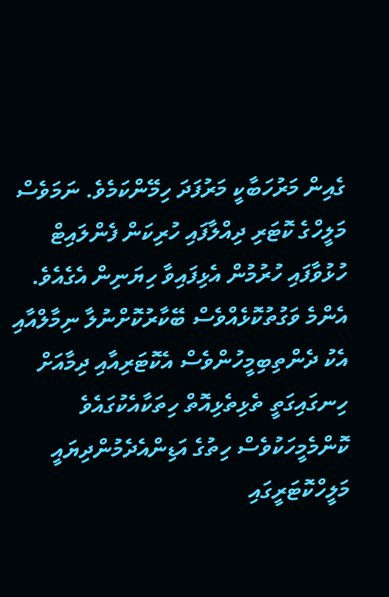ގެއިން މަރުހަބާކީ މަރުފަދަ ހިމޭންކަމެވެ. ނަމަވެސް މަލީހްގެ ކޮޓަރި ދިއްލާފައި ހުރިކަން ފެންލައިޓް ހުޅުވާފައި ހުރުމުން އެޅިފައިވާ ހިޔަނިން އެގެއެވެ. އެންމެ ވަގުތުކޮޅެއްވެސް ބޭކާރުކޮށްނުލާ ނިމާލްއާއި އެކު ދެންތިބިމީހުންވެސް އެކޮޓަރިއާއި ދިމާއަށް ހިނގައިގަތީ ތެޅިތެޅިއޮތް ހިތަކާއެކުގައެވެ ކޮންމެމީހަކުވެސް ހިތުގެ އަޑިންއެދެމުންދިޔައީ މަލީހްކޮޓަރީގައި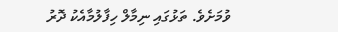ވުމަށެވެ. ތަޅުގައި ނިމާލް ހިފާލުމާއެކު ދޮރު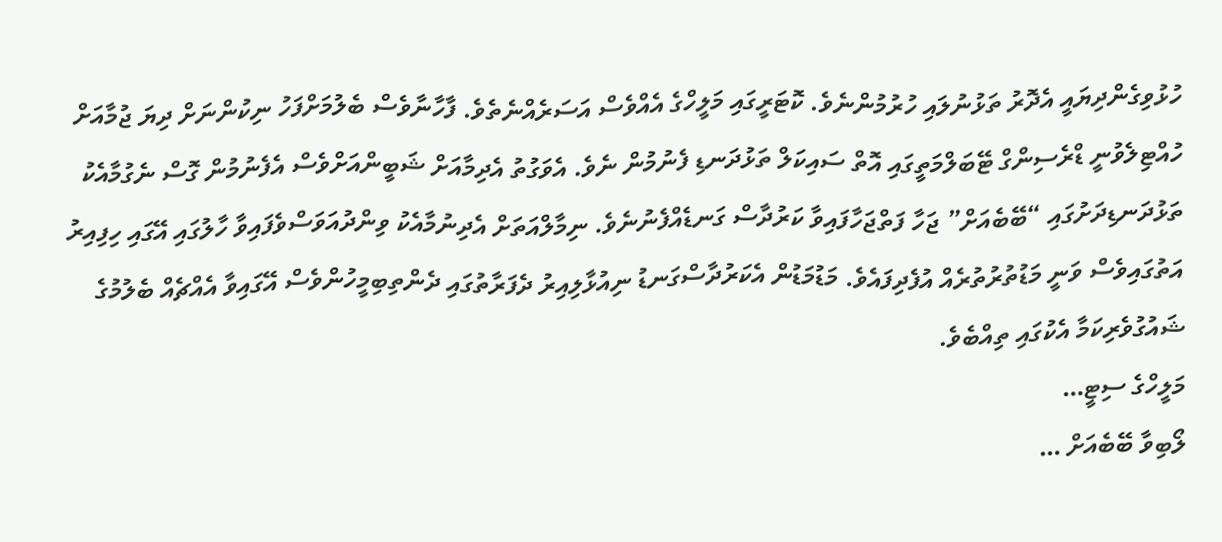ހުޅުވިގެންދިޔައީ އެދޮރު ތަޅުނުލައި ހުރުމުންނެވެ. ކޮޓަރީގައި މަލީހްގެ އެއްވެސް އަސަރެއްނެތެވެ. ފާހާނާވެސް ބެލުމަށްފަހު ނިކުންނަށް ދިޔަ ޖުމާއަށް ހުއްޓިލެވުނީ ޑްރެސިންގް ޓޭބަލްމަތީގައި އޮތް ސައިކަލް ތަޅުދަނޑި ފެނުމުން ނެވެ. އެވަގުތު އެދިމާއަށް ޝަބީންއަށްވެސް އެފެނުމުން ގޮސް ނެގުމާއެކު ތަޅުދަނޑިދަށުގައި “ބޭބެއަށް” ޖަހާ ފަތްޖަހާފައިވާ ކަރުދާސް ގަނޑެއްފެނުނެވެ. ނިމާލްއަތަށް އެދިނުމާއެކު ވިންދުއަވަސްވެފައިވާ ހާލުގައި އޭގައި ހިފިއިރު އަތުގައިވެސް ވަނީ މަޑުތުރުތުރެއް އުފެދިފައެވެ. މަޑުމަޑުން އެކަރުދާސްގަނޑު ނިއުޅާލިއިރު ދެފަރާތުގައި ދެންތިބިމީހުންވެސް އޭގައިވާ އެއްޗެއް ބެލުމުގެ ޝައުގުވެރިކަމާ އެކުގައި ތިއްބެވެ.
މަލީހްގެ ސިޓީ…
ލޯބިވާ ބޭބެއަށް …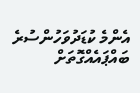އެންމެ ކުޑަދުވަހުންސުރެ ބައްޕައެއްގޮތަށް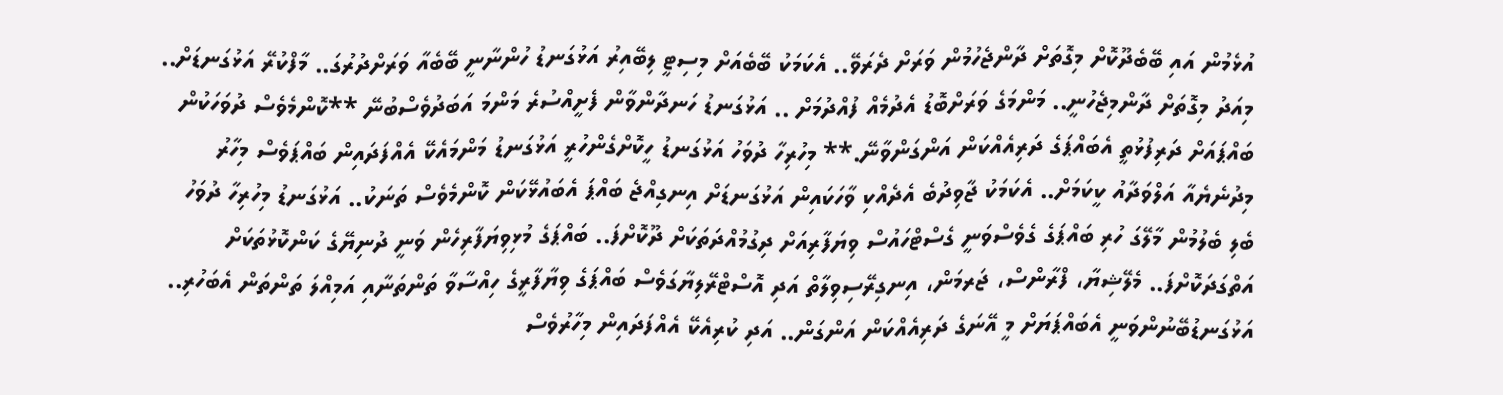އުޅެމުން އައި ބޭބެދޫކޮށް މިގޮތަށް ދާންޖެހުމުން ވަރަށް ދެރަވޭ.. އެކަމަކު ބޭބެއަށް މިސިޓީ ލިބޭއިރު އަޅުގަނޑު ހުންނާނީ ބޭބެއާ ވަރަށްދުރުގަ.. މާފްކުރޭ އަޅުގަނޑަށް.. މިއަދު މިގޮތަށް ދާންމިޖެހުނީ.. މަންމަގެ ވަރަށްބޮޑު އެދުމެއް ފުއްދުމަށް .. އަޅުގަނޑު ހަނދާންވާން ފެށީއްސުރެ މަންމަ އަބަދުވެސްބުނޭ **ކޮންމެވެސް ދުވަހަކުން ބައްޕައަށް ދަރިފުޅުތީ އެބައްޕަގެ ދަރިއެއްކަން އަންގަންވާނޭ.** މިހުރިހާ ދުވަހު އަޅުގަނޑު ހީކޮށްގެންހުރީ އަޅުގަނޑު މަންމައެކޭ އެއްފަދައިން ބައްޕަވެސް މިހާރު މިދުނެޔެއާ އަލްވަދާއު ކީކަމަށް.. އެކަމަކު ޖާވިދުބެ އެދެއްކި ވާހަކައިން އަޅުގަނޑަށް އިނގިއްޖެ ބައްޕަ އެބައުޅޭކަން ކޮންމެވެސް ތަނަކު.. އަޅުގަނޑު މިހުރިހާ ދުވަހު ބެލި ބެލުމުން މާލޭގަ ހުރި ބައްޕަގެ ގެވެސްވަނީ ގެސްޓްހައުސް ވިޔަފާރިއަށް ދިގުމުއްދަތަކަށް ދޫކޮށްފަ.. ބައްޕަގެ މުޅިވިޔަފާރިހެން ވަނީ ދުނިޔޭގެ ކަންކޮޅުތަކަށް އަތްގަދަކޮށްފަ.. މެލޭޝިޔާ، ފްރާންސް، ޖަރމަން، އިނގިރޭސިވިލާތް އަދި އޮސްޓްރޭލިޔާގަވެސް ބައްޕަގެ ވިޔާފާރީގެ ހިއްސާވާ ތަންތަނާއި އަމިއްލަ ތަންތަން އެބަހުރި.. އަޅުގަނޑުބޭނުންވަނީ އެބައްޕަޔަށް މީ އޭނަގެ ދަރިއެއްކަން އަންގަން.. އަދި ކުރިއެކޭ އެއްފަދައިން މިހާރުވެސް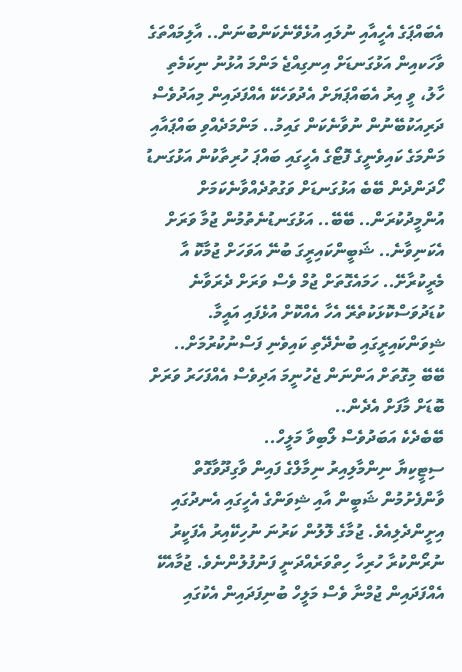އެބައްޕަގެ އެހީއާއި ނުލައި އުޅެވޭނެކަންބުނަން.. އާލިމައްތަގެ ވާހަކއިން އަޅުގަނޑަށް އިނގިއްޖެ މަންމަ އުޅުނު ނިކަމެތި ހާލު، ވީ އިރު އެބައްޕަޔަށް އެދުވަހެކޭ އެއްފަދައިން މިއަދުވެސް ދަރިއަކުބޭނުން ނުވާނެކަން ގައިމު.. މަންމަދެއްވި ބައްޕައާއި މަންމަގެ ކައިވެނީގެ ފޮޓޯގެ އެހީގައި ބައްޕަ ހުރިތާކުން އަޅުގަނޑު ހޯދަންދެން ބޭބެ އަޅުގަނޑަށް ވަގުތުދެއްވާނެކަމަށް އުންމީދުކުރަން.. ބޭބޭ.. އަޅުގަނޑުނެތުމުން ޖުމާ ވަރަށް އެކަނިވާނެ.. ޝަބީންކައިރީގަ ބުނޭ އަވަހަށް ޖުމާކޮ އާ މެރީކުރާށޭ.. ހަމައެގޮތަށް ޖުމް ވެސް ވަރަށް ދެރަވާނެ ކުޑަދުވަސްކޮޅަކުތެރޭ އެހާ އެއްކޮށް އުޅެފައި އައީމާ. ޝިވަންކައިރީގައި ބުނެދޭތި ކައިވެނި ފަސްނުކުރުމަށް.. ބޭބޭ މިގޮތަށް އަންނަން ޖެހުނީމަ އަދިވެސް އެއްފަހަރު ވަރަށް ބޮޑަށް މާފަށް އެދެން..
ބޭބެދެކެ އަބަދުވެސް ލޯބިވާ މަލީހް..
ސިޓީކިޔާ ނިންމާލިއިރު ނިމާލްގެ ފައިން ވާގިދޫވާގޮތް ވާންފެށުމުން ޝަބީން އާއި ޝިވަންގެ އެހީގައި އެނދުގައި އިށީންދެލިއެވެ. ޖުމާގެ ލޮލުން ކަރުނަ ނުހިކޭއިރު އެފަކީރު ނުރޯންކުރާ ހުރިހާ ހިތްވަރެއްދަނީ ފަނުފުލުންނެވެ. ޖުމާއެކޭ އެއްފަދައިން ޖުމްނާ ވެސް މަލީހް ބުނިފަދައިން އެކުގައި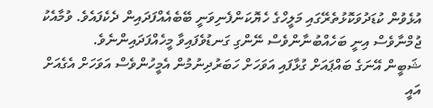އުޅެވުން ކުޑަދުވަކޮޅުތެރޭގައި މަލީހްގެ ހެޔޮކަންފެނިވަނީ ބޭބެއެއްފަދައިން ދެކެފައެވެ. ވުމާއެކު ޖުމްނާވެސް އިނީ ބަހެއްބުނާންވެސް ނޭންގި ގަނޑުވެފައިވާ މީހެއްފަދައިންނެވެ.
ޝަބީން އޭނަގެ ބައްޕައަށް ގުޅާފައި އަވަހަށް ހަބަރުދިނުމުން އެމީހުންވެސް އަވަހަށް އެގެއަށް އައީ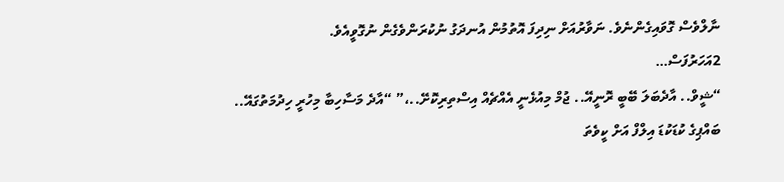ނާލްވެސް ގޮވައިގެންނެވެ. ނަވާރުއަށް ނިދިފަ އޮތުމުން އުނދަގު ނުކުރަންވެގެން ނުގޮވީއެވެ.
2އަހަރުފަސް…
“ޝީވް.. އާދެބަލަ ބޭބީ ރޮނީއޭ.. ޖުމް މިއުޅެނީ އެއްޗެއް އިސްތިރިކޮށޭ..،” “އާދެ މަސާހިބާ މިހުރީ ހިދުމަތުގައޭ.. ބައްޕިގެ ކުޑަކުޑަ އިލްފް އަށް ކީވެތަ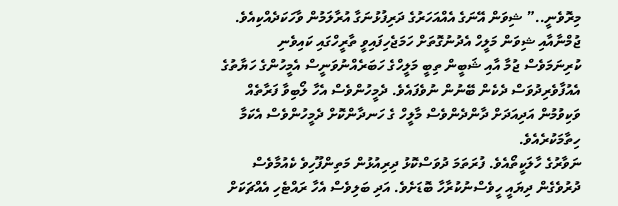މިރޮވެނީ..” ޝިވަން އޭނަގެ އެއްއަހަރުގެ ދަރިފުޅުނަގާ އުރާލަމުން ވާހަކަދެއްކިއެވެ.
ޖުމްނާއާއި ޝިވަން މަލީހް އެދުނުގޮތަށް ހަމަޖެހިފައިވީ ތާރީހްގައި ކައިވެނި ކުރިނަމަވެސް ޖުމާ އާއި ޝަބީން ތިބީ މަލީހްގެ ހަބަރެއްނުވަނީސް އެމީހުންގެ ހަޔާތުގެ އެއުފާވެރިދުވަސް ދެކެން ބޭނުން ނުވެފައެވެ. ދެމީހުންވެސް އެހާ ލޯބިވާ ފަރާތެއް ވަކިވުމުން އަދިއަދަށް ދާންދެންވެސް މާލީހް ގެ ހަނދާންކޮށް ދެމީހުންވެސް އެކަމާ ހިތާމަކުރެއެވެ.
ނަވާރުގެ ހާލަކީތޯއެވެ. ފުރަތަމަ ދުވަސްކޮޅު ދިރިއުޅުން މަތިންފޫހިވެ ކެއުމާވެސް ދުރުވެގެން ދިޔައީ ހީވެސްނުކުރާހާ ބޮޑަށެވެ. އަދި ބަލިވެސް އެހާ ރައްޓެހި އެއްޗަކަށް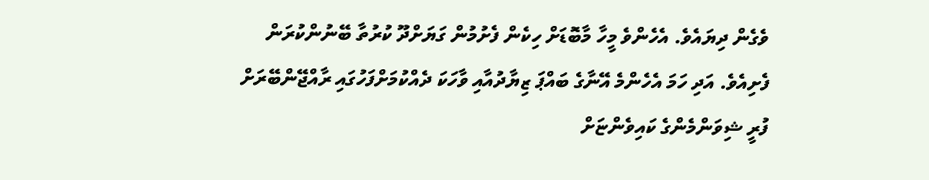ވެގެން ދިޔައެވެ. އެހެންވެ މީހާ މާބޮޑަށް ހިކެން ފެށުމުން ގަޔަށްދޫ ކުރުތާ ބޭނުންކުރަން ފެށިއެވެ. އަދި ހަމަ އެހެންމެ އޭނާގެ ބައްޕަ ޒިޔާދުއާއި ވާހަކަ ދެއްކުމަށްފަހުގައި ރާއްޖޭންބޭރަށް ފުރީ ޝިވަންމެންގެ ކައިވެންޏަށް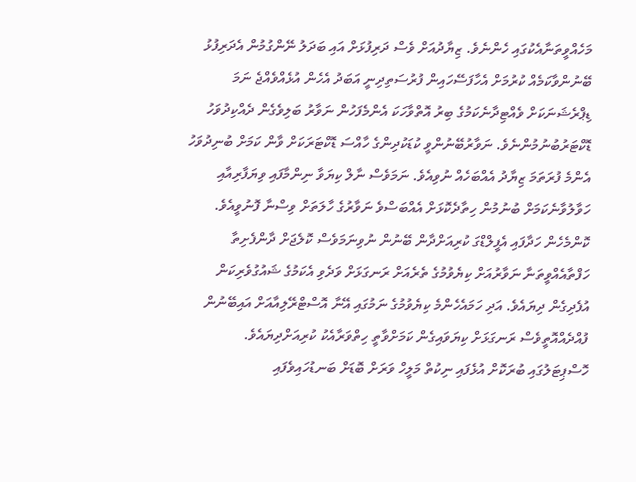މަހެއްވީތަނާއެކުގައި ހެންނެވެ. ޒިޔާދުއަށް ވެސް ދަރިފުޅަށް އައި ބަދަލު ނޭންގުމުން އެދަރިފުޅު ބޭނުންވާކަމެއް ކުރުމަށް އެހާފަސޭހައިން ފުރުސަތިދިނީ އަބަދު އެހެން އުޅެއްވެއްޖެ ނަމަ ޑިޕްރެޝަނަކަށް ވެއްޓިދާނެކަމުގެ ބިރު އޮތްވާހަކަ އެންމެފަހުން ނަވާރު ބަލިވެގެން ދެއްކިދުވަހު ޑޮކްޓަރުބުނުމުންނެވެ. ނަވާރުބޭނުންވީ ކުޑަކުދިންގެ ހާއްސަ ޑޮކްޓަރަކަށް ވާން ކަމަށް ބުނިދުވަހު އެންމެ ފުރަތަމަ ޒިޔާދު އެއްބަހެއް ނުވިއެވެ. ނަމަވެސް ނާލް ކިޔަވާ ނިންމާފައި ވިޔަފާރިއާއި ހަވާލުވާނެކަމަށް ބުނުމުން ހިތާދެކޮޅަށް އެއްބަސްވެ ނަވާރުގެ ހާލަތަށް ވިސްނާ ފޮނުވީއެވެ.
ކޮންމެހެން ހަދާފައި އެފީލްޑްގަ ކުރިއަށްދާން ބޭނުން ނުވިނަމަވެސް ކޮލެޖަށް ދާންފެށިތާ ހަފްތާއެއްވީތަނާ ނަވާރުއަށް ކިޔެވުމުގެ ތެރެއަށް ރަނގަޅަށް ވަދެވި އެކަމުގެ ޝައުގުވެރިކަން އުފެދިގެން ދިޔައެވެ. އަދި ހަމައެހެންމެ ކިޔެވުމުގެ ނަމުގައި އޭނާ އޮސްޓްރޭލިއާއަށް އައިބޭނުން ފުއްދެއްއޮތީވެސް ރަނގަޅަށް ކިޔަވައިގެން ކަމަށްވާތީ ހިތްވަރާއެކު ކުރިއަށްދިޔައެވެ.
ހޮސްޕިޓަލުގައި ބުރަކޮށް އުޅެފައި ނިކުތް މަލީހް ވަރަށް ބޮޑަށް ބަނޑުހައިވެފައި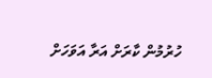ހުރުމުން ކާރަށް އަރާ އަވަހަށް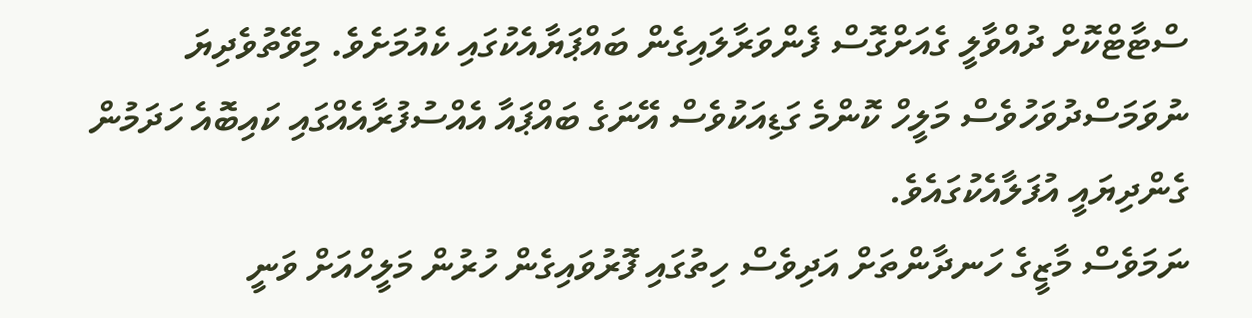ސްޓާޓްކޮށް ދުއްވާލީ ގެއަށްގޮސް ފެންވަރާލައިގެން ބައްޕަޔާއެކުގައި ކެއުމަށެވެ. މިވޭތުވެދިޔަ ނުވަމަސްދުވަހުވެސް މަލީހް ކޮންމެ ގަޑިއަކުވެސް އޭނަގެ ބައްޕައާ އެއްސުފުރާއެއްގައި ކައިބޮއެ ހަދަމުން ގެންދިޔައީ އުފަލާއެކުގައެވެ.
ނަމަވެސް މާޒީގެ ހަނދާންތަށް އަދިވެސް ހިތުގައި ފޮރުވައިގެން ހުރުން މަލީހްއަށް ވަނީ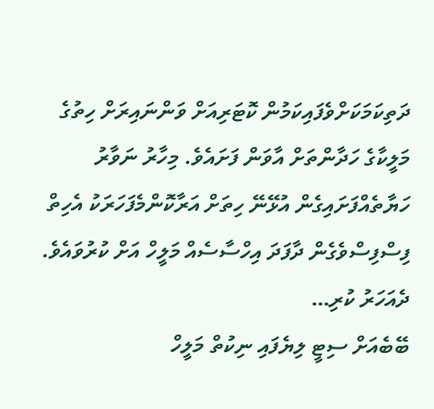ދަތިކަމަކަށްވެފައިކަމުން ކޮޓަރިއަށް ވަންނައިރަށް ހިތުގެ މަލީކާގެ ހަދާންތަށް އާވަން ފަށައެވެ. މިހާރު ނަވާރު ހަޔާތެއްފަށައިގެން އުޅޭނޭ ހިތަށް އަރާކޮންމެފަހަރަކު އެހިތް ފިސްފިސްވެގެން ދާފަދަ އިހްސާސެއް މަލީހް އަށް ކުރުވައެވެ.
ދެއަހަރު ކުރި…
ބޭބެއަށް ސިޓީ ލިޔެފައި ނިކުތް މަލީހް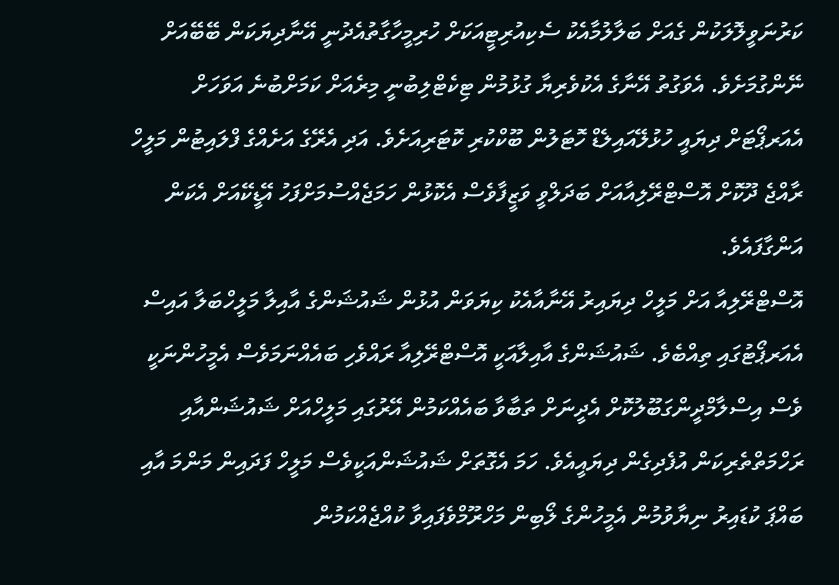ކަރުނަވީލޮލަކުން ގެއަށް ބަލާލުމާއެކު ސެކިއުރިޓީއަކަށް ހުރިމީހާގާތުއެދުނީ އޭނާދިޔަކަން ބޭބޭއަށް ނޭންގުމަށެވެ. އެވަގުތު އޭނާގެ އެކުވެރިޔާ ގުޅުމުން ޓިކެޓްލިބުނީ މިރެއަށް ކަމަށްބުނެ އަވަހަށް އެއަރޕޯޓަށް ދިޔައީ ހުޅުލޭއައިލެޑް ހޮޓަލުން ބޫކްކުރި ކޮޓަރިއަށެވެ. އަދި އެރޭގެ އަށެއްގެ ފްލައިޓުން މަލީހް ރާއްޖެ ދޫކޮށް އޮސްޓްރޭލިއާއަށް ބަދަލްވީ ވަޒީފާވެސް އެކޮޅުން ހަމަޖެއްސުމަށްފަހު އޭޑީކޭއަށް އެކަން އަންގާފައެވެ.
އޮސްޓްރޭލިއާ އަށް މަލީހް ދިޔައިރު އޭނާއާއެކު ކިޔަވަން އުޅުން ޝައުޝަންގެ އާއިލާ މަލީހްބަލާ އައިސް އެއަރޕޯޓުގައި ތިއްބެވެ. ޝައުޝަންގެ އާއިލާއަކީ އޮސްޓްރޭލިއާ ރައްވެހި ބައެއްނަމަވެސް އެމީހުންނަކީ ވެސް އިސްލާމްދީންގަބޫލުކޮށް އެދީނަށް ތަބާވާ ބައެއްކަމުން އޭރުގައި މަލީހްއަށް ޝައުޝަންއާއި ރަހްމަތްތެރިކަން އުފެދިގެން ދިޔައީއެވެ. ހަމަ އެގޮތަށް ޝައުޝަންއަކީވެސް މަލީހް ފަދައިން މަންމަ އާއި ބައްޕަ ކުޑައިރު ނިޔާވުމުން އެމީހުންގެ ލޯބިން މަހްރޫމްވެފައިވާ ކުއްޖެއްކަމުން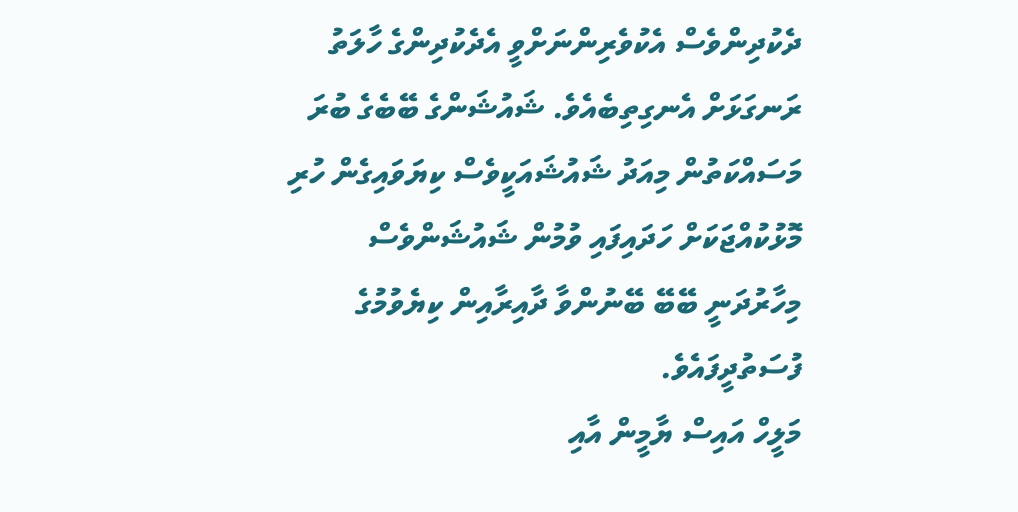ދެކުދިންވެސް އެކުވެރިންނަށްވީ އެދެކުދިންގެ ހާލަތު ރަނގަޅަށް އެނގިތިބެއެވެ. ޝައުޝަންގެ ބޭބެގެ ބުރަ މަސައްކަތުން މިއަދު ޝައުޝައަކީވެސް ކިޔަވައިގެން ހުރި މޮޅުކުއްޖަކަށް ހަދައިފައި ވުމުން ޝައުޝަންވެސް މިހާރުދަނީ ބޭބޭ ބޭނުންވާ ދާއިރާއިން ކިޔެވުމުގެ ފުސަތުދީފައެވެ.
މަލީހް އައިސް ޔާމީން އާއި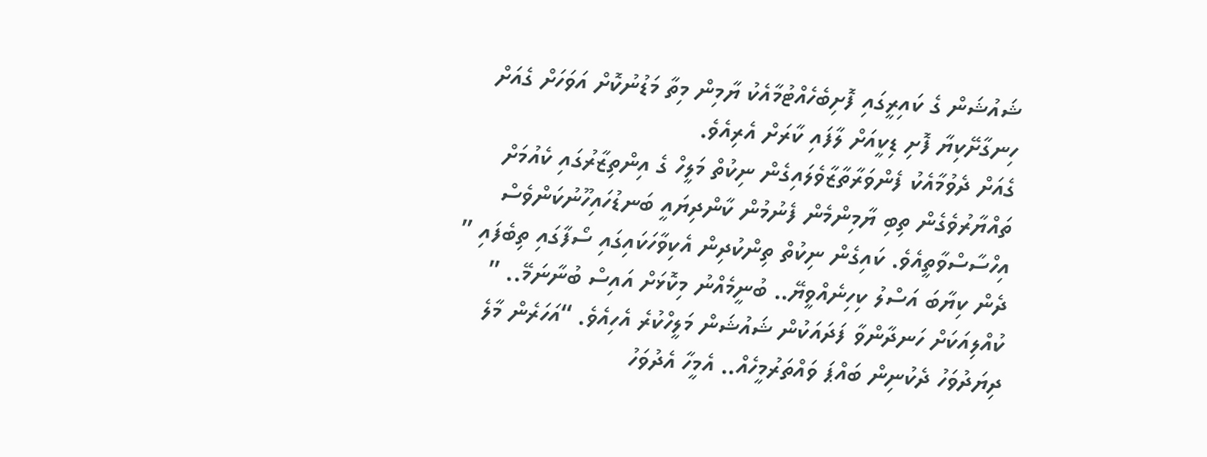ޝައުޝަން ގެ ކައިރީގައި ފޮށިބެހެއްޓުމާއެކު ޔާމިން މިތާ މަޑުނުކޮށް އަވަހަށް ގެއަށް ހިނގާށޭކިޔާ ފޮށި ޑިކީއަށް ލާފައި ކާރަށް އެރިއެވެ.
ގެއަށް ދެވުމާއެކު ފެންވަރާތާޒާވެލައިގެން ނިކުތް މަލީހް ގެ އިންތިޒާރުގައި ކެއުމަށް ތައްޔާރުވެގެން ތިބި ޔާމިންމެން ފެނުމުން ކާންދިޔައީ ބަނޑުހައިހޫނުކަންވެސް އިހްސާސްވާތީއެވެ. ކައިގެން ނިކުތް ތިންކުދިން އެކިވާހަކައިގައި ސޯފާގައި ތިބެފައި ” ދެން ކިޔާބަ އަސްލު ކިހިނެއްވީޔޭ.. ބުނީމެއްނު މިކޮޅަށް އައިސް ބުނާނަމޭ.. ” ކުއްލިއަކަށް ހަނދާންވާ ފަދައަކުން ޝައުޝަން މަލީހްކުރެ އެހިއެވެ. “އަހަރެން މާލެ ދިޔަދުވަހު ދެކުނިން ބައްޕަ ވައްތަރުމީހެއް.. އެމީހާ އެދުވަހު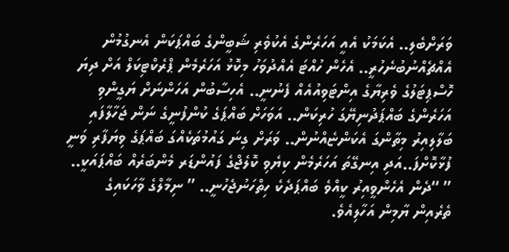ވަރަށްބެލި.. އެކަމަކު އެއީ އަހަރެންގެ އެކުވެރި ޝަބީންގެ ބައްޕަކަން އެނގުމުން އެއްޗެއްނުބުނެހުރީ.. އެހެން ހުއްޓަ އެއްދުވަހު މިކޮޅު އަހަރެމެން ޕްރެކްޓިކަލް އަށް ދިޔަ ހޮސްޕިޓަލުގެ ވެރިޔާގެ އިންޓަވިއުއެއް ފެނުނީ.. އެހިސާބުން އަހަންނަށް ޔަގީންވި އަހަރެންގެ ބައްޕަދުނިޔޭގަ ހުރިކަން.. އަވަހަށް ބައްޕަގެ ކުންފުނީގެ ނަން ޖަހާލާފައި ބަލާލިއިރު މިތާންގަ އެކަންޏެއްނުން.. ވަރަށް ގިނަ ގައުމުތަކެއްގަ ބައްޕަގެ ވިޔަފާރި ވަނީ ފުޅާކޮށްފަ..އަދި އިނގޭތަ އަހަރެމެން ކިޔެވި ކޮލެޖްގެ ފައުންޑަރ މެންބަރެއް ބައްޕައަކީ.. ” “ދެން އެހެންވީއިރު ކީއްވެ ބައްޕަދެކެ ހިތްހަނުޖެހުނީ.. ” ނިމާލްގެ ވާހަކައިގެ ތެރެއިން ޔާމިން އަހާލިއެވެ.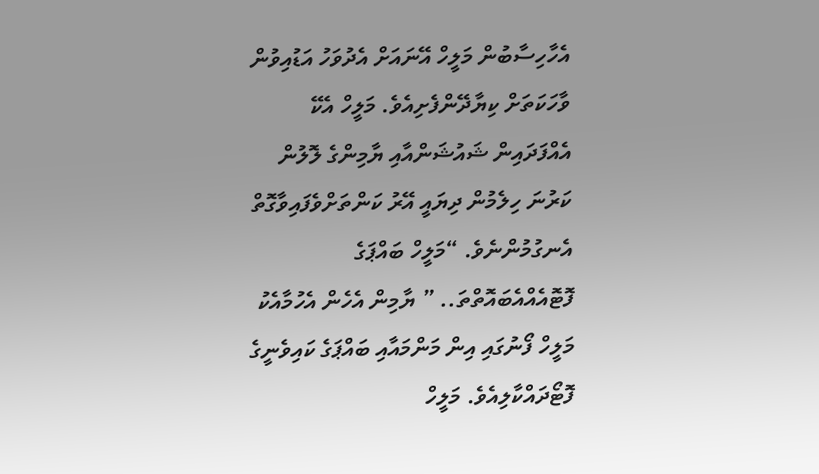އެހާހިސާބުން މަލީހް އޭނައަށް އެދުވަހު އަޑުއިވުން ވާހަކަތަށް ކިޔާދޭންފެށިއެވެ. މަލީހް އެކޭ އެއްފަދައިން ޝައުޝަންއާއި ޔާމިންގެ ލޮލުން ކަރުނަ ހިލެމުން ދިޔައީ އޭރު ކަންތަށްވެފައިވާގޮތް އެނގުމުންނެވެ. “މަލީހް ބައްޕަގެ ފޮޓޮއެއްއެބައޮތްތަ.. ” ޔާމިން އެހެން އެހުމާއެކު މަލީހް ފޯނުގައި އިން މަންމައާއި ބައްޕަގެ ކައިވެނީގެ ފޮޓޯދައްކާލިއެވެ. މަލީހް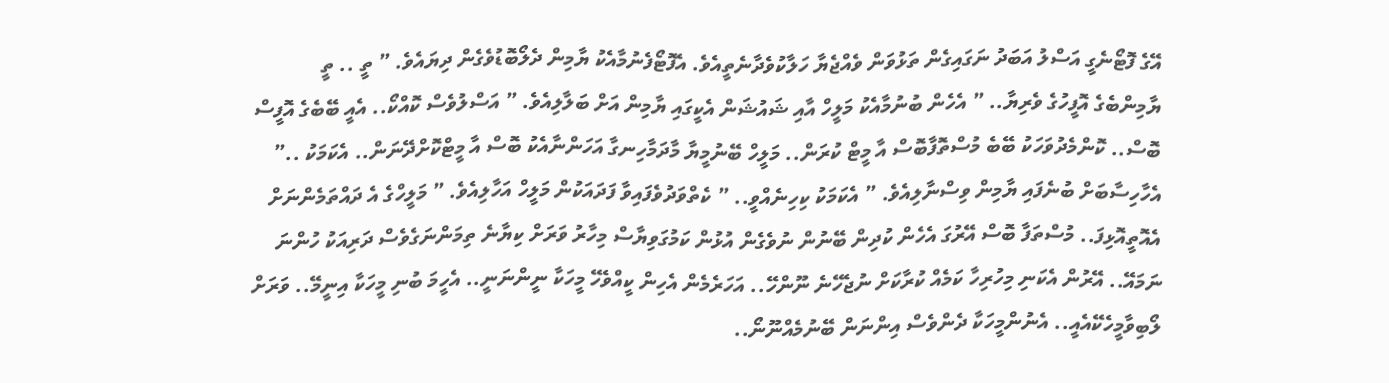އޭގެ ފޮޓޯނެގީ އަސްލު އަބަދު ނަގައިގެން ތަޅުވަން ވެއްޖެޔާ ހަލާކުވެދާނެތީއެވެ. އެފޮޓޯފެނުމާއެކު ޔާމިން ދެލޯބޮޑުވެގެން ދިޔައެވެ. ” ތީ .. ތީ ޔާމިންބެގެ އޮފީހުގެ ވެރިޔާ.. ” އެހެން ބުނުމާއެކު މަލީހް އާއި ޝައުޝަން އެކީގައި ޔާމިން އަށް ބަލާލިއެވެ. ” އަސްލުވެސް ކޮއްކޯ.. އެއީ ބޭބެގެ އޮފީސް ބޮސް.. ކޮންމެދުވަހަކު ބޭބެ މުސްތޮފާބޮސް އާ މީޓް ކުރަން.. މަލީހް ބޭނުމީޔާ މާދަމާހިނގާ އަހަންނާއެކު ބޮސް އާ މީޓްކޮށްދޭނަން.. އެކަމަކު ..” އެހާހިސާބަށް ބުނެފައި ޔާމިން ވިސްނާލިއެވެ. ” އެކަމަކު ކިހިނެއްވީ.. ” ކެތްވަދުވެފައިވާ ފަދައަކުން މަލީހް އަހާލިއެވެ. ” މަލީހްގެ އެ ދައްތަމެންނަށް އެއޮތީއޮޅިފަ.. މުސްތަފާ ބޮސް އޭރުގަ އެހެން ކުދިން ބޭނުން ނުވެގެން އުޅުން ކަމުގަވިޔާސް މިހާރު ވަރަށް ކިޔާނެ ތިމަންނަގެވެސް ދަރިއަކު ހުންނަ ނަމައޭ.. އޭރުން އެކަނި މިހުރިހާ ކަމެއް ކުރާކަށް ނުޖެހޭނެ ނޫންހޭ.. އަހަރެމެން އެހިން ކީއްވެހޭ މީހަކާ ނީންނަނީ.. އެހީމަ ބުނި މީހަކާ އިނީމޭ.. ވަރަށް ލޯބިވާމީހެކޭއެއީ.. އެނުންމީހަކާ ދެންވެސް އިންނަން ބޭނުމެއްނޫނޯ..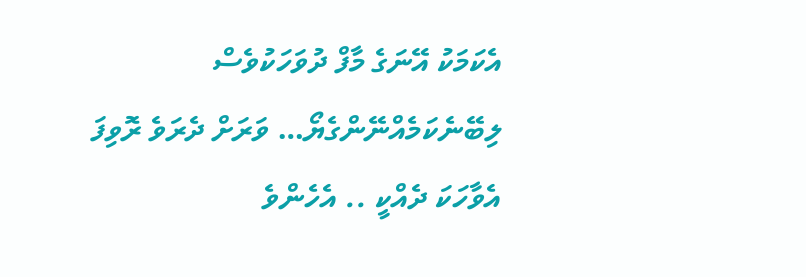އެކަމަކު އޭނަގެ މާފް ދުވަހަކުވެސް ލިބޭނެކަމެއްނޭންގެޔޯ… ވަރަށް ދެރަވެ ރޮވިފަ އެވާހަކަ ދެއްކީ .. އެހެންވެ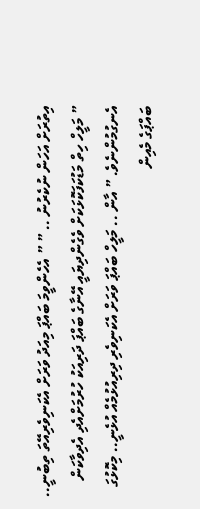އިތުރަށް އަހަން ނުކެރުނު .. ” ” އެހެންވީމަ ބައްޕަ މިއަދު ވަރަށް އެކަނިވެރިއޭތަ ތިބުނީ.. ” މަލީހް ހިތް މަޑުކަފަކޮޅަކަށް ވެގެންދިޔައީ އޭނާގެ ބައްޕަ ދަރިއަކު ހުރުމަށްއެދި އެދިވާކަން އެނގުމުންނެވެ. ” އާން .. މަލީހް ބައްޕަ ވަރަށް އެކަނިވެރި ދިރިއުޅުމެއް އުޅެނީ.. މިކޮޅުގަ ބައްޕަގެ މެއިން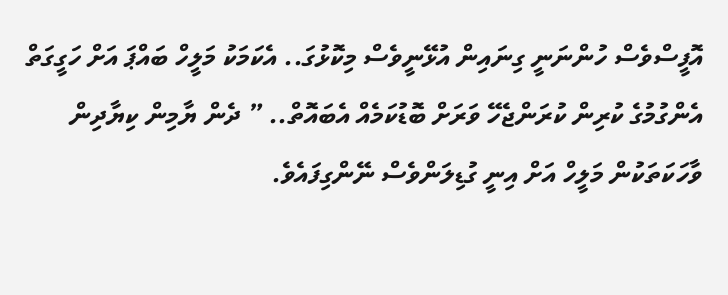އޮފީސްވެސް ހުންނަނީ ގިނައިން އުޅޭނީވެސް މިކޮޅުގަ.. އެކަމަކު މަލީހް ބައްޕަ އަށް ހަގީގަތް އެންގުމުގެ ކުރިން ކުރަންޖެހޭ ވަރަށް ބޮޑުކަމެއް އެބައޮތް.. ” ދެން ޔާމިން ކިޔާދިން ވާހަކަތަކުން މަލީހް އަށް އިނީ ގުޑިލަންވެސް ނޭންގިފައެވެ.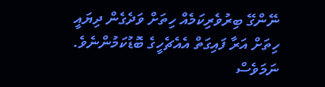ނޭންގޭ ބިރުވެރިކަމެއް ހިތަށް ވަދެގެން ދިޔައީ ހިތަށް އަރާ ފައިގަތް އެއެޗެހީގެ ބޮޑުކަމުންނެވެ. ނަމަވެސް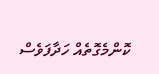ކޮންމެގޮތެއް ހަދާފަވެސް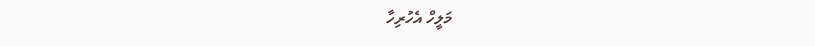މަލީހް އެހުރިހާ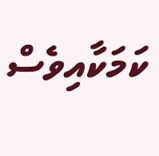ކަމަކާއިވެސް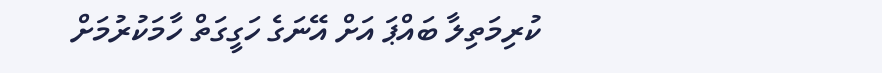ކުރިމަތިލާ ބައްޕަ އަށް އޭނަގެ ހަގީގަތް ހާމަކުރުމަށް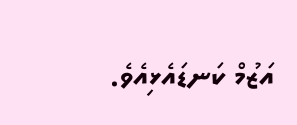އަޒުމް ކަނޑައެޅިއެވެ.